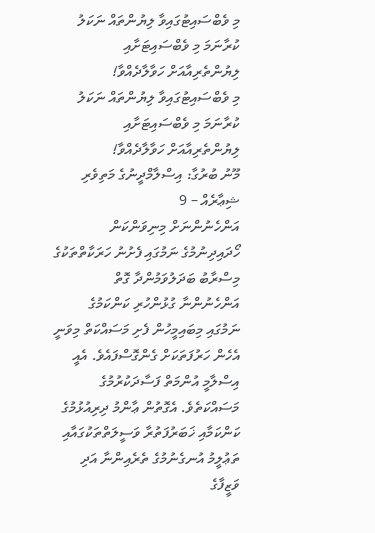މި ވެބްސައިޓުގައިވާ ލިޔުންތައް ނަކަލު ކުރާނަމަ މި ވެބްސައިޓަށާއި ލިޔުންތެރިއާއަށް ހަވާލާދެއްވާ!
މި ވެބްސައިޓުގައިވާ ލިޔުންތައް ނަކަލު ކުރާނަމަ މި ވެބްސައިޓަށާއި ލިޔުންތެރިއާއަށް ހަވާލާދެއްވާ!
މޫނު ބުރުގާ: އިސްލާމްދީނުގެ މަތިވެރި ޝިޢާރެއް – 9
އަންހެނުންނަށް މިނިވަންކަން ހޯދައިދިނުމުގެ ނަމުގައި ފެށުނު ހަރަކާތްތަކުގެ މިސްރާބު ބަދަލުވަމުންދާ ގޮތް
އަންހެނުންނާ ގުޅުންހުރި ކަންކަމުގެ ނަމުގައި މިބައިމީހުން ފެށި މަސައްކަތް މިވަނީ އެހެން ހަރުފަތަކަށް ގެންގޮސްފައެވެ. އެއީ އިސްލާމީ އުންމަތް ފަސާދަކުރުމުގެ މަސައްކަތެވެ. އެގޮތުން ޢާންމު ދިރިއުޅުމުގެ ކަންކަމާއި ޚަބަރުފަތުރާ ވަސީލަތްތަކުގައާއި ތަޢުލީމު އުނގެނުމުގެ ތެރެއިންނާ އަދި ވަޒީފާގެ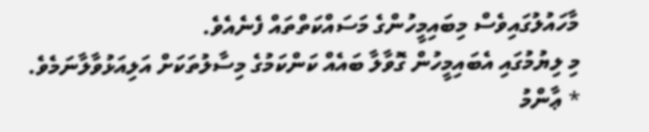މާހައުލުގައިވެސް މިބައިމީހުންގެ މަސައްކަތްތައް ފެނެއެވެ.
މި ލިޔުމުގައި އެބައިމީހުން ގޮވާލާ ބައެއް ކަންކަމުގެ މިސާލުތަކަށް އަލިއަޅުވާލާނަމެވެ.
* ޢާންމު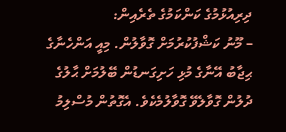ދިރިއުޅުމުގެ ކަންކަމުގެ ތެރެއިން:
– މޫނު ކަޝްފުކުރުމަށް ގޮވާލުން. މިއީ އަންހެނާގެ ޙިޖާބު އޭނާގެ މުޅި ހަށިގަނޑުން ބޭލުމަށް ޙާލުގެ ދުލުން ގޮވާލެވޭ ގޮވާލުމެކެވެ. އެގޮތުން މުސްލިމު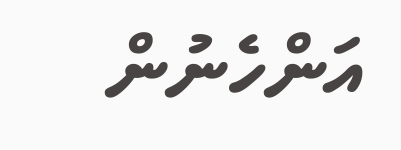އަންހެނުން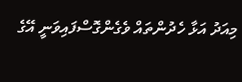މިއަދު އަޅާ ހެދުންތައް ވެގެންގޮސްފައިވަނީ އޭގެ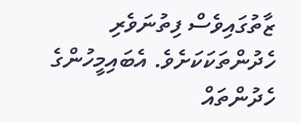ޒާތުގައިވެސް ފިތުނަވެރި ހެދުންތަކަކަށެވެ. އެބައިމީހުންގެ ހެދުންތައް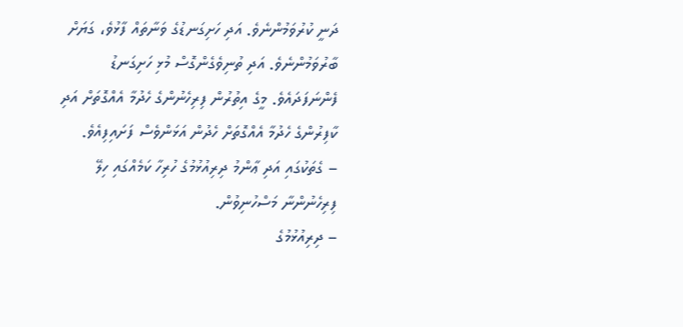ދަނީ ކުރުވަމުންނެވެ. އަދި ހަށިގަނޑުގެ ވަނާތައް ފާޅުވެ، ގަޔަށް ބާރުވަމުންނެވެ. އަދި ތުނިވެގެންގޮސް މުޅި ހަށިގަނޑު ފެންނަފަދައެވެ. މީގެ އިތުރުން ފިރިހެނުންގެ ހެދުމާ އެއްގޮތަށް އަދި ކާފިރުންގެ ހެދުމާ އެއްގޮތަށް ހެދުން އަޅަންވެސް ފަށައިފިއެވެ.
– ގެތަކުގައި އަދި ޢާންމު ދިރިއުޅުމުގެ ހުރިހާ ކަމެއްގައި ހިލޭ ފިރިހެނުންނާ މަސްހުނިވުން.
– ދިރިއުޅުމުގެ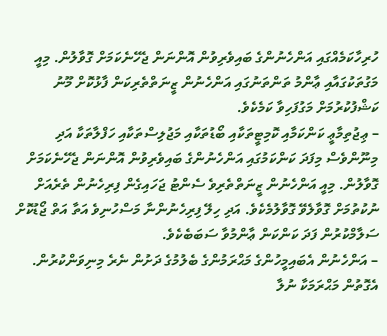ހުރިހާކަމެއްގައި އަންހެނުންގެ ބައިވެރިވުން އޮންނަން ޖެހޭނެކަމަށް ގޮވާލުން. މިއީ މަގުތަކުގައާއި ޢާންމު ތަންތަނުގައި އަންހެނުން ޒީނަތްތެރިކަން ފާޅުކޮށް މޫނު ކަޝްފުކުރުމަށް މަގުފަހިވާ ކަމެކެވެ.
– ޢިޖުތިމާޢީ ކަންކަމާއި ކޮމިޓީތަކާއި ބޯޑުތަކާއި މަޖުލިސްތަކާއި ހަފްލާތަކާ އަދި މިނޫންވެސް މިފަދަ ކަންކަމުގައި އަންހެނުންގެ ބައިވެރިވުން އޮންނަން ޖެހޭނެކަމަށް ގޮވާލުން. މިއީ އަންހެނުން ޒީނަތްތެރިވެ ސެންޓު ޖަހައިގެން ފިރިހެނުން ތެރެއަށް ނުކުތުމަށް ގޮވާލެވޭ ގޮވާލުމެކެވެ. އަދި ހިލޭ ފިރިހެނުންނާ މަސްހުނިވެ އަތާ އަތް ޖޯޑުކޮށް ސަލާމްކުރުން ފަދަ ކަންކަން ޢާންމުވާ ސަބަބެކެވެ.
– އަންހެނުން އެބައިމީހުންގެ މަޙްރަމުންގެ ބެލުމުގެ ދަށުން ނެރެ މިނިވަންކުރުން. އެގޮތުން މަޙްރަމަކާ ނުލާ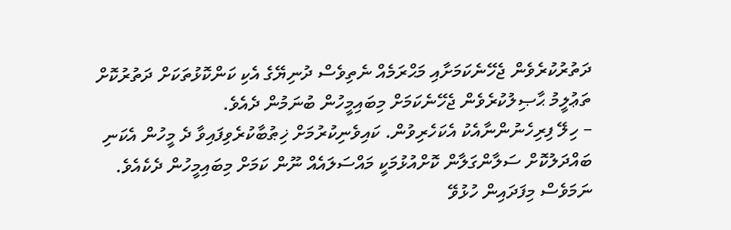ދަތުރުކުރެވެން ޖެހޭނެކަމަށާއި މަޙްރަމެއް ނެތިވެސް ދުނިޔޭގެ އެކި ކަންކޮޅުތަކަށް ދަތުރުކޮށް ތަޢުލީމު ޙާޞިލުކުރެވެން ޖެހޭނެކަމަށް މިބައިމީހުން ބުނަމުން ދެއެވެ.
– ހިލޭ ފިރިހެނުންނާއެކު އެކަހެރިވުން. ކައިވެނިކުރުމަށް ޚިޠުބާކުރެވިފައިވާ ދެ މީހުން އެކަނި ބައްދަލުކޮށް ސަލާންގަލާން ކޮށްއުޅުމަކީ މައްސަލައެއް ނޫން ކަމަށް މިބައިމީހުން ދެކެއެވެ. ނަމަވެސް މިފަދައިން ހުޅުވޭ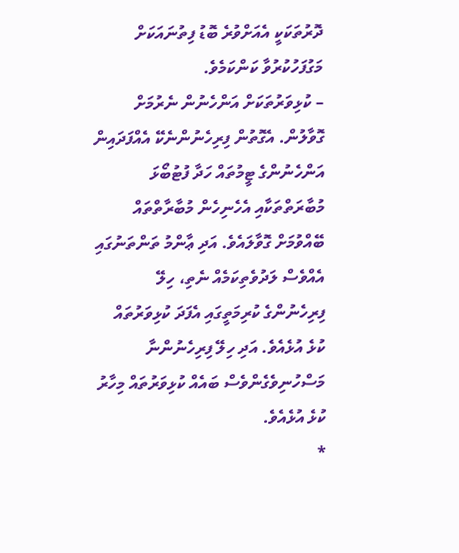ދޮރުތަކަކީ އެއަށްވުރެ ބޮޑު ފިތުނައަކަށް މަގުފަހުކުރުވާ ކަންކަމެވެ.
– ކުޅިވަރުތަކަށް އަންހެނުން ނެރުމަށް ގޮވާލުން. އެގޮތުން ފިރިހެނުންނެކޭ އެއްފަދައިން އަންހެނުންގެ ޓީމުތައް ހަދާ ފުޓުބޯޅަ މުބާރަތްތަކާއި އެހެނިހެން މުބާރާތްތައް ބޭއްވުމަށް ގޮވާލައެވެ. އަދި ޢާންމު ތަންތަނުގައި އެއްވެސް ލަދުވެތިކަމެއް ނެތި، ހިލޭ ފިރިހެނުންގެ ކުރިމަތީގައި އެފަދަ ކުޅިވަރުތައް ކުޅެ އުޅެއެވެ. އަދި ހިލޭ ފިރިހެނުންނާ މަސްހުނިވެގެންވެސް ބައެއް ކުޅިވަރުތައް މިހާރު ކުޅެ އުޅެއެވެ.
*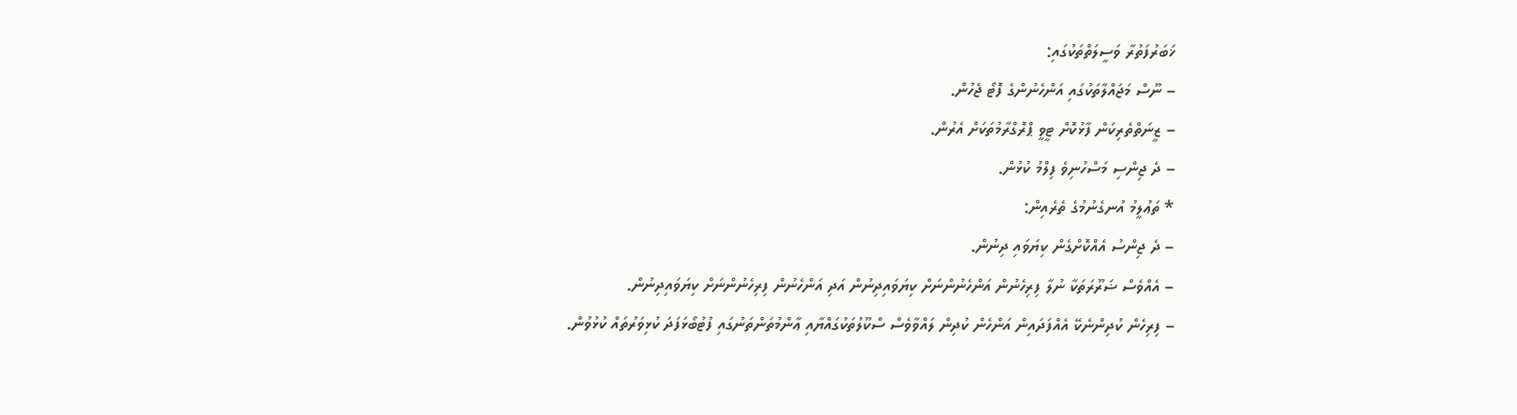ޚަބަރުފަތުރާ ވަސީލަތްތަކުގައި:
– ނޫސް މަޖައްލާތަކުގައި އަންހެނުންގެ ފޮޓޯ ޖެހުން.
– ޒީނަތްތެރިކަން ފާޅުކޮށް ޓީވީ ޕްރޮގްރާމުތަކަށް އެރުން.
– ދެ ޖިންސި މަސްހުނިވެ ފިލްމު ކުޅުން.
* ތަޢުލީމު އުނގެނުމުގެ ތެރެއިން:
– ދެ ޖިންސު އެއްކޮށްގެން ކިޔަވައި ދިނުން.
– އެއްވެސް ޟަރޫރަތަކާ ނުލާ ފިރިހެނުން އަންހެނުންނަށް ކިޔަވައިދިނުން އަދި އަންހެނުން ފިރިހެނުންނަށް ކިޔަވައިދިނުން.
– ފިރިހެން ކުދިންނެކޭ އެއްފަދައިން އަންހެން ކުދިން ލައްވާވެސް ސްކޫލުތަކުގައްޔާއި ޢާންމުތަންތަނުގައި ފުޓުބޯޅަފަދަ ކުޅިވަރުތައް ކުޅުވުން.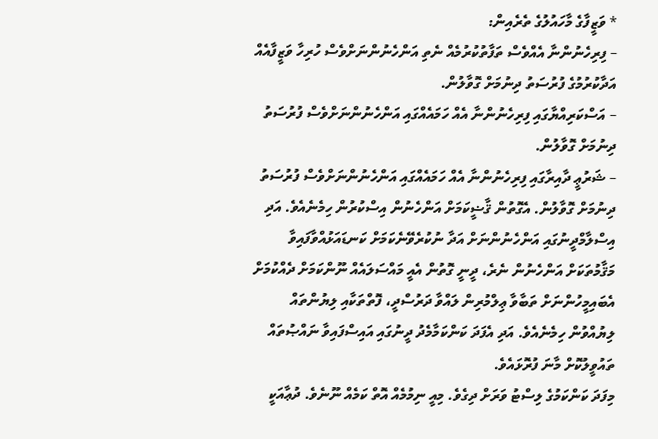* ވަޒީފާގެ މާހައުލުގެ ތެރެއިން:
– ފިރިހެނުންނާ އެއްވެސް ތަފާތުކުރުމެއް ނެތި އަންހެނުންނަށްވެސް ހުރިހާ ވަޒީފާއެއް އަދާކުރުމުގެ ފުރުސަތު ދިނުމަށް ގޮވާލުން.
– އަސްކަރިއްޔާގައި ފިރިހެނުންނާ އެއް ހަމައެއްގައި އަންހެނުންނަށްވެސް ފުރުސަތު ދިނުމަށް ގޮވާލުން.
– ޝަރުޢީ ދާއިރާގައި ފިރިހެނުންނާ އެއް ހަމައެއްގައި އަންހެނުންނަށްވެސް ފުރުސަތު ދިނުމަށް ގޮވާލުން. އެގޮތުން ޤާޟީކަމަށް އަންހެނުން އިސްކުރުން ހިމެނެއެވެ. އަދި އިސްލާމްދީނުގައި އަންހެނުންނަށް އަދާ ނުކުރެވޭނެކަމަށް ކަނޑައަޅުއްވާފައިވާ މަޤާމުތަކަށް އަންހެނުން ނެރެ، ދީނީ ގޮތުން އެއީ މައްސަލައެއް ނޫންކަމަށް ދެއްކުމަށް އެބައިމީހުންނަށް ތަބާވާ ޢިލްމުރިން ލައްވާ ދަރުސްދީ، ފޮތްތަކާއި ލިޔުންތައް ލިޔުއްވުން ހިމެނެއެވެ. އަދި އެފަދަ ކަންކަމާމެދު ދީނުގައި އައިސްފައިވާ ނައްޞުތައް ތައުވީލުކޮށް މާނަ ފުރޮޅައެވެ.
މިފަދަ ކަންކަމުގެ ލިސްޓު ވަރަށް ދިގެވެ. މިއީ ނިމުމެއް އޮތް ކަމެއް ނޫނެވެ. ދުޢާއަކީ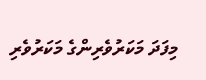މިފަދަ މަކަރުވެރިންގެ މަކަރުވެރި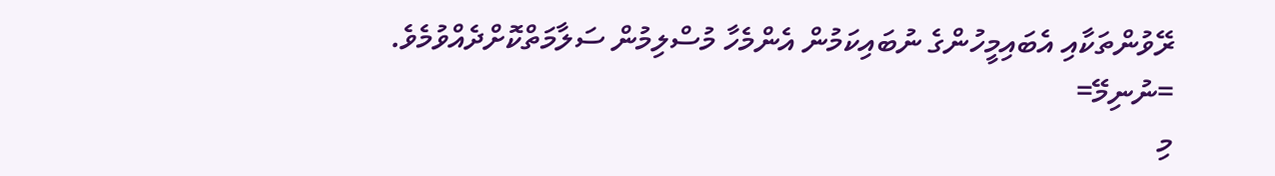ރޭވުންތަކާއި އެބައިމީހުންގެ ނުބައިކަމުން އެންމެހާ މުސްލިމުން ސަލާމަތްކޮށްދެއްވުމެވެ.
=ނުނިމޭ=
މި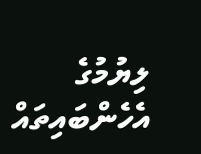ލިޔުމުގެ އެހެންބައިތައް